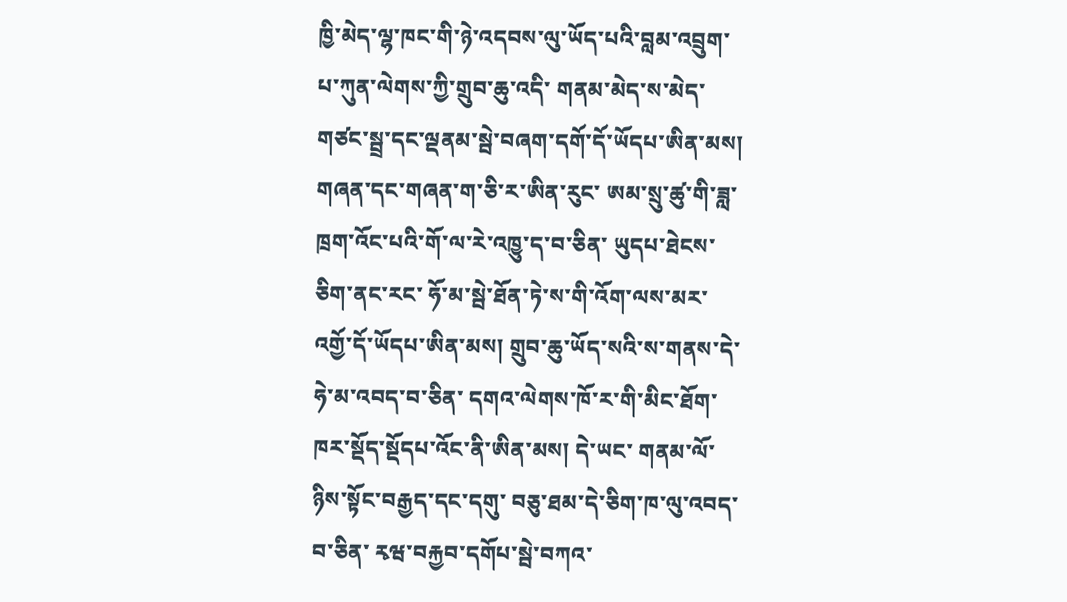ཁྱི་མེད་ལྷ་ཁང་གི་ཉེ་འདབས་ལུ་ཡོད་པའི་བླམ་འབྲུག་པ་ཀུན་ལེགས་ཀྱི་གྲུབ་ཆུ་འདི་ གནམ་མེད་ས་མེད་གཙང་སྦྲ་དང་ལྡནམ་སྦེ་བཞག་དགོ་དོ་ཡོདཔ་ཨིན་མས། གཞན་དང་གཞན་ག་ཅི་ར་ཨིན་རུང་ ཨམ་སྲུ་ཚུ་གི་ཟླ་ཁྲག་འོང་པའི་གོ་ལ་རེ་འཁྱུ་ད་བ་ཅིན་ ཡུདཔ་ཐེངས་ཅིག་ནང་རང་ ཧོ་མ་སྦེ་ཐོན་ཏེ་ས་གི་འོག་ལས་མར་འགྱོ་དོ་ཡོདཔ་ཨིན་མས། གྲུབ་ཆུ་ཡོད་སའི་ས་གནས་དེ་ ཧེ་མ་འབད་བ་ཅིན་ དགའ་ལེགས་ཁོ་ར་གི་མིང་ཐོག་ཁར་སྡོད་སྡོདཔ་འོང་ནི་ཨིན་མས། དེ་ཡང་ གནམ་ལོ་ཉིས་སྟོང་བརྒྱད་དང་དགུ་ བཅུ་ཐམ་དེ་ཅིག་ཁ་ལུ་འབད་བ་ཅིན་ རྭཝ་བརྐྱབ་དགོཔ་སྦེ་བཀའ་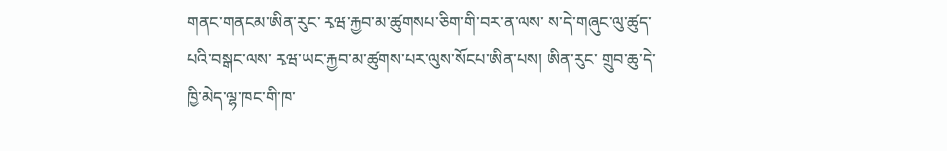གནང་གནངམ་ཨིན་རུང་ རྭཝ་རྐྱབ་མ་ཚུགསཔ་ཅིག་གི་བར་ན་ལས་ ས་དེ་གཞུང་ལུ་ཚུད་པའི་བསྒང་ལས་ རྭཝ་ཡང་རྐྱབ་མ་ཚུགས་པར་ལུས་སོངཔ་ཨིན་པས། ཨིན་རུང་ གྲུབ་ཆུ་དེ་ ཁྱི་མེད་ལྷ་ཁང་གི་ཁ་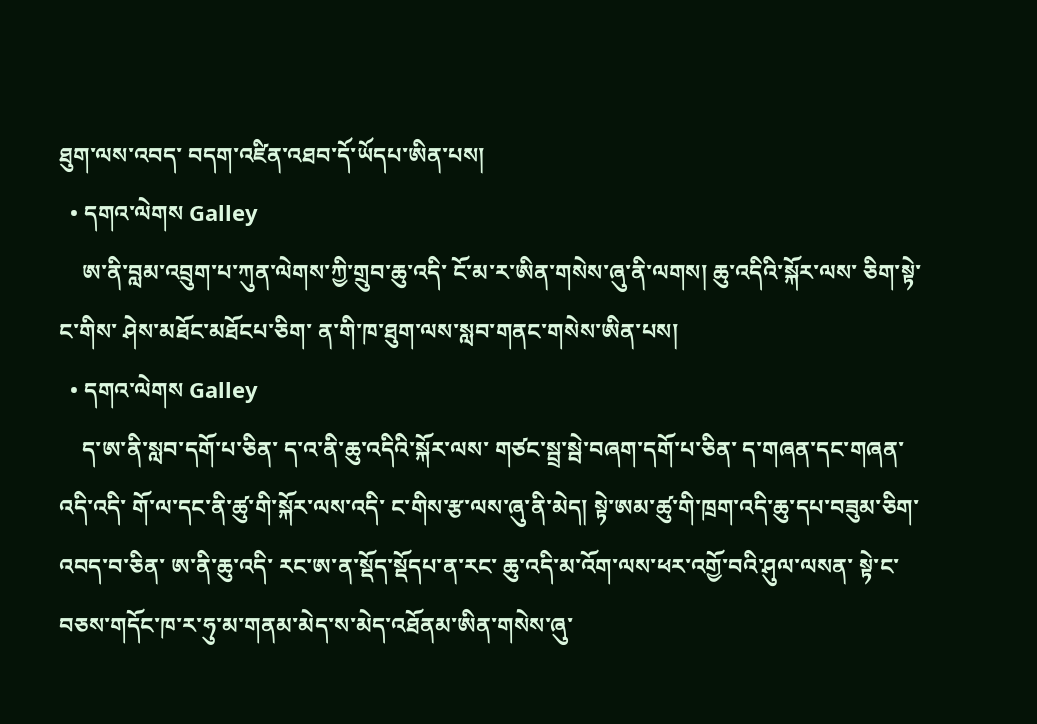ཐུག་ལས་འབད་ བདག་འཛིན་འཐབ་དོ་ཡོདཔ་ཨིན་པས།
  • དགའ་ལེགས Galley
    ཨ་ནི་བླམ་འབྲུག་པ་ཀུན་ལེགས་ཀྱི་གྲུབ་ཆུ་འདི་ ངོ་མ་ར་ཨིན་གསེས་ཞུ་ནི་ལགས། ཆུ་འདིའི་སྐོར་ལས་ ཅིག་སྟེ་ང་གིས་ ཤེས་མཐོང་མཐོངཔ་ཅིག་ ན་གི་ཁ་ཐུག་ལས་སླབ་གནང་གསེས་ཨིན་པས།
  • དགའ་ལེགས Galley
    ད་ཨ་ནི་སླབ་དགོ་པ་ཅིན་ ད་འ་ནི་ཆུ་འདིའི་སྐོར་ལས་ གཙང་སྦྲ་སྦེ་བཞག་དགོ་པ་ཅིན་ ད་གཞན་དང་གཞན་འདི་འདི་ གོ་ལ་དང་ནི་ཚུ་གི་སྐོར་ལས་འདི་ ང་གིས་རྩ་ལས་ཞུ་ནི་མེད། སྟེ་ཨམ་ཚུ་གི་ཁྲག་འདི་ཆུ་དཔ་བཟུམ་ཅིག་འབད་བ་ཅིན་ ཨ་ནི་ཆུ་འདི་ རང་ཨ་ན་སྡོད་སྡོདཔ་ན་རང་ ཆུ་འདི་མ་འོག་ལས་ཕར་འགྱོ་བའི་ཤུལ་ལསན་ སྟེ་ང་བཅས་གདོང་ཁ་ར་ཧུ་མ་གནམ་མེད་ས་མེད་འཐོནམ་ཨིན་གསེས་ཞུ་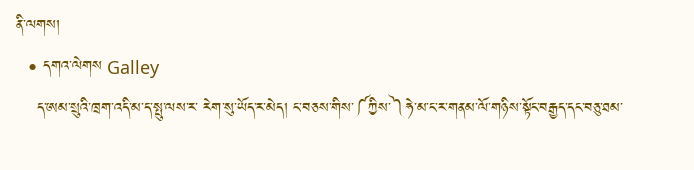ནི་ལགས།
  • དགའ་ལེགས Galley
    ད་ཨམ་སྲུའི་ཁྲག་འདི་མ་ད་སྤུ་ལས་ར་ རེག་སུ་ཡོད་ར་མེད། ང་བཅས་གིས་༼ཀྱིས་༽ཧེ་མ་ང་ར་གནམ་ལོ་གཉིས་སྟོང་བརྒྱད་དང་བཅུ་ཐམ་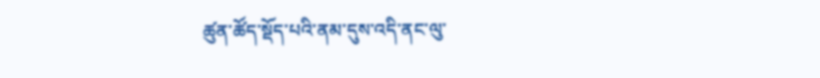ཚུན་ཚོད་སྡོད་པའི་ནམ་དུས་འདི་ནང་ལུ་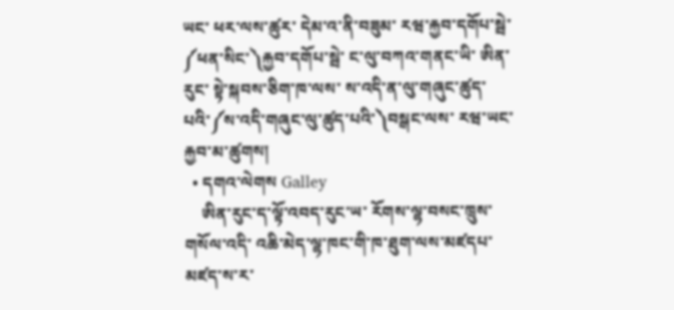ཡང་ ཕར་ལས་ཚུར་ དེམ་འ་ནི་བཟུམ་ རཝ་རྐྱབ་དགོཔ་སྦེ་ ༼ཕན་སིང་༽རྐྱབ་དགོཔ་སྦེ་ ང་ལུ་བཀའ་གནང་ཡི་ ཨིན་རུང་ སྟེ་སྐབས་ཅིག་ཁ་ལས་ ས་འདི་ན་ལུ་གཞུང་ཚུད་པའི་༼ས་འདི་གཞུང་ལུ་ཚུད་པའི་༽བསྒང་ལས་ རཝ་ཡང་རྐྱབ་མ་ཚུགས།
  • དགའ་ལེགས Galley
    ཨིན་རུང་ད་ལྟོ་འབད་རུང་ཡ་ རོགས་ལྷ་བསང་ཁྲུས་གསོལ་འདི་ འཆི་མེད་ལྷ་ཁང་གི་ཁ་ཐུག་ལས་མཛདཔ་མཛད་ས་ར་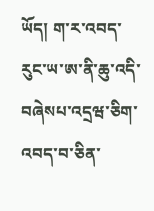ཡོད། ག་ར་འབད་རུང་ཡ་ཨ་ནི་ཆུ་འདི་ བཞེསཔ་འདྲཝ་ཅིག་འབད་བ་ཅིན་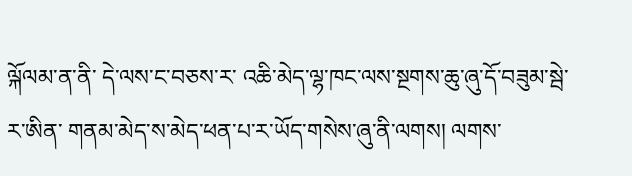ལྐོལམ་ན་ནི་ དེ་ལས་ང་བཅས་ར་ འཆི་མེད་ལྷ་ཁང་ལས་སྔགས་ཆུ་ཞུ་དོ་བཟུམ་སྦེ་ར་ཨིན་ གནམ་མེད་ས་མེད་ཕན་པ་ར་ཡོད་གསེས་ཞུ་ནི་ལགས། ལགས་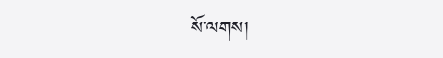སོ་ལགས།